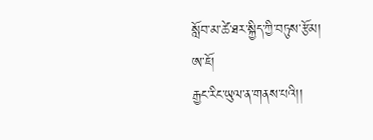སློབ་མ་ཚེ་ཐར་སྐྱིད་ཀྱི་བཏུས་རྩོམ།
ཨ་ཇོ།
རྒྱང་རིང་ཡུལ་ན་གནས་པའི།།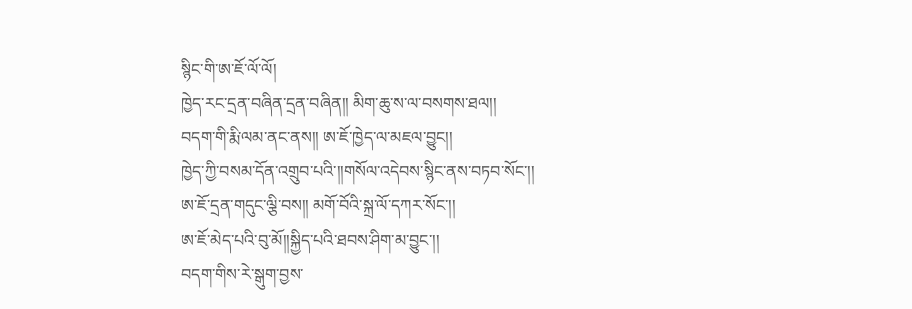སྙིང་གི་ཨ་ཇོ་ལོ་ལོ།
ཁྱེད་རང་དྲན་བཞིན་དྲན་བཞིན།། མིག་ཆུ་ས་ལ་བསགས་ཐལ།།
བདག་གི་རྨི་ལམ་ནང་ནས།། ཨ་ཇོ་ཁྱེད་ལ་མཇལ་བྱུང།།
ཁྱེད་ཀྱི་བསམ་དོན་འགྲུབ་པའི་།།གསོལ་འདེབས་སྙིང་ནས་བཏབ་སོང་།།
ཨ་ཇོ་དྲན་གདུང་ལྕི་བས།། མགོ་བོའི་སྐྲ་ལོ་དཀར་སོང་།།
ཨ་ཇོ་མེད་པའི་བུ་མོ།།སྐྱིད་པའི་ཐབས་ཤིག་མ་བྱུང་།།
བདག་གིས་རེ་སྒུག་བྱས་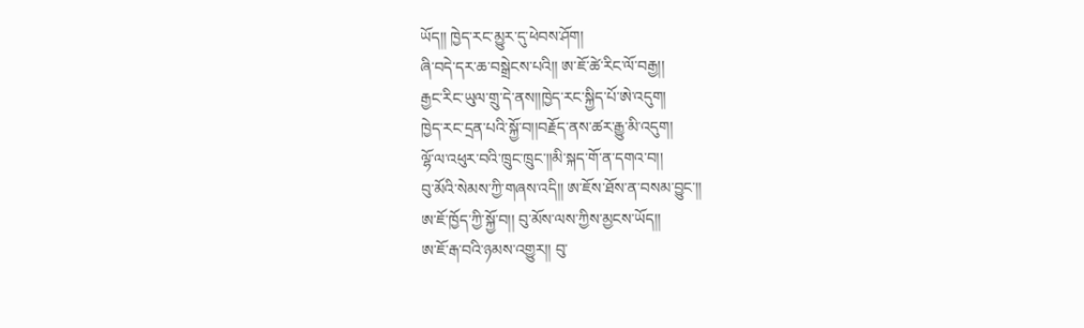ཡོད།། ཁྱེད་རང་མྱུར་དུ་ཕེབས་ཤོག།
ཞི་བདེ་དར་ཆ་བསྒྲེངས་པའི།། ཨ་ཇོ་ཚེ་རིང་ལོ་བརྒྱ།།
རྒྱང་རིང་ཡུལ་གྲུ་དེ་ནས།།ཁྱེད་རང་སྐྱིད་པོ་ཨེ་འདུག།
ཁྱེད་རང་དྲན་པའི་སྐྱོ་བ།།བརྗོད་ནས་ཚར་རྒྱུ་མི་འདུག།
ལྷོ་ལ་འཕུར་བའི་ཁྲུང་ཁྲུང་།།མི་སྐད་གོ་ན་དགའ་བ།།
བུ་མོའི་སེམས་ཀྱི་གཞས་འདི།། ཨ་ཇོས་ཐོས་ན་བསམ་བྱུང་།།
ཨ་ཇོ་ཁྱོད་ཀྱི་སྐྱོ་བ།། བུ་མོས་ལས་ཀྱིས་མྱངས་ཡོད།།
ཨ་ཇོ་རྒ་བའི་ཉམས་འགྱུར།། བུ་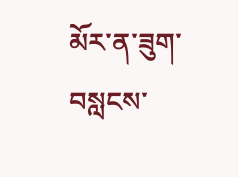མོར་ན་ཟུག་བསླངས་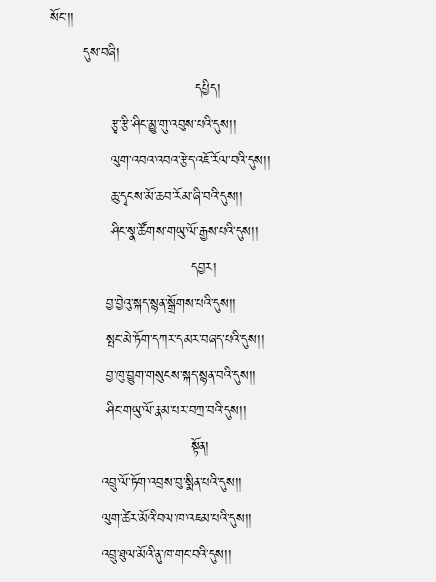སོང་།།
       དུས་བཞི།
                               དཔྱིད།
             རྩྭ་རྩི་ཤིང་མྱུ་གུ་འབུས་པའི་དུས།།
             ལུག་འབའ་འབའ་རྩེད་འཇོ་རོལ་བའི་དུས།།
             ཆུ་དྭངས་མོ་ཆབ་རོམ་ཞི་བའི་དུས།།
             ཤིང་སྣ་ཚོགས་གཡུ་ལོ་རྒྱས་པའི་དུས།།
                              དབྱར།
            བྱ་བྱེའུ་སྐད་སྙན་སྒྲོགས་པའི་དུས།།
            སྤང་མེ་ཏོག་དཀར་དམར་བཞད་པའི་དུས།།
            བྱ་ཁུ་བྱུག་གསུངས་སྐད་སྙན་བའི་དུས།།
            ཤིང་གཡུ་ལོ་རྣམ་པར་བཀྲ་བའི་དུས།།
                              སྟོན།
           འབྲུ་ལོ་ཏོག་འབྲས་བུ་སྨིན་པའི་དུས།།
           ལུག་ཚེར་མོའི་བལ་ཁ་འཇམ་པའི་དུས།།
           འབྲུ་ཐུལ་མོའི་ནུ་ཁ་གང་བའི་དུས།།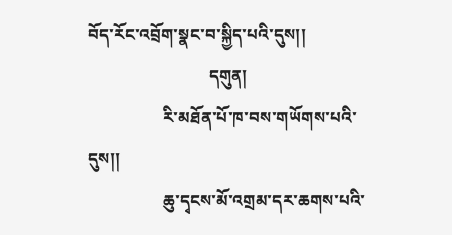བོད་རོང་འབྲོག་སྣང་བ་སྐྱིད་པའི་དུས།།
                             དགུན།
                  རི་མཐོན་པོ་ཁ་བས་གཡོགས་པའི་དུས།།
                  ཆུ་དྭངས་མོ་འགྲམ་དར་ཆགས་པའི་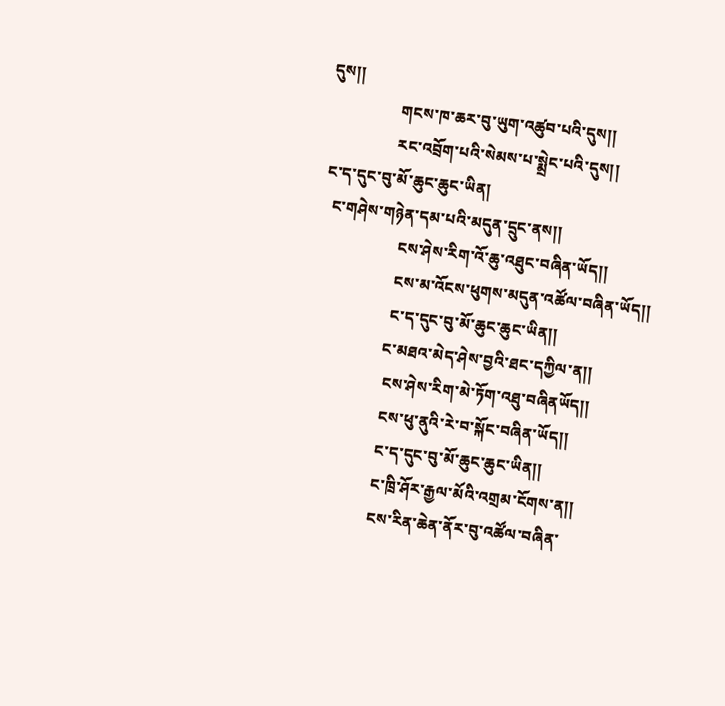དུས།།
                  གངས་ཁ་ཆར་བུ་ཡུག་འཚུབ་པའི་དུས།།
                  རང་འབྲོག་པའི་སེམས་པ་སྨྲེང་པའི་དུས།།
 ང་ད་དུང་བུ་མོ་ཆུང་ཆུང་ཡིན།
   ང་གཤེས་གཉེན་དམ་པའི་མདུན་དྲུང་ནས།།
                     ངས་ཤེས་རིག་འོ་ཆུ་འཐུང་བཞིན་ཡོད།།
                     ངས་མ་འོངས་ཕུགས་མདུན་འཚོལ་བཞིན་ཡོད།།
                     ང་ད་དུང་བུ་མོ་ཆུང་ཆུང་ཡིན།།
                    ང་མཐའ་མེད་ཤེས་བྱའི་ཐང་དཀྱིལ་ན།།
                     ངས་ཤེས་རིག་མེ་ཏོག་འཐུ་བཞིནཡོད།།
                     ངས་ཕུ་ནུའི་རེ་བ་སྐོང་བཞིན་ཡོད།།
                     ང་ད་དུང་བུ་མོ་ཆུང་ཆུང་ཡིན།།
                     ང་ཁྲི་ཤོར་རྒྱལ་མོའི་འགྲམ་ངོགས་ན།།
                     ངས་རིན་ཆེན་ནོར་བུ་འཚོལ་བཞིན་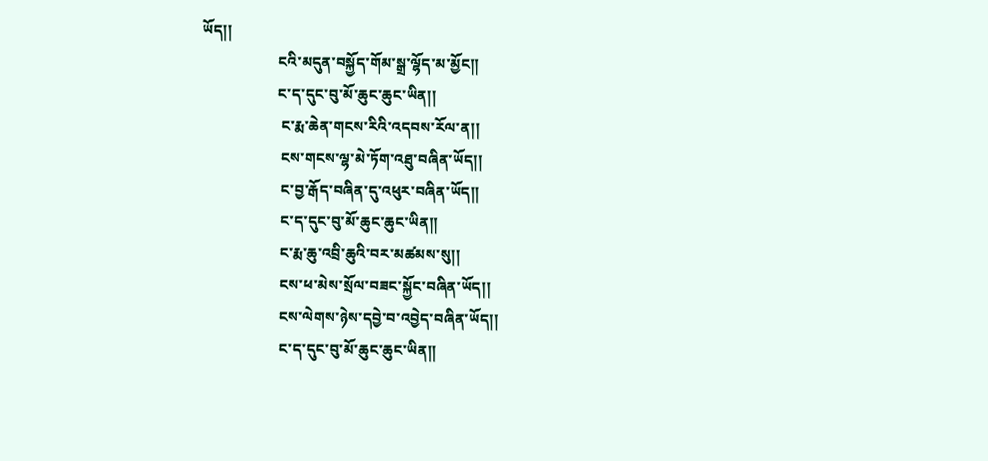ཡོད།།
                     ངའི་མདུན་བསྐྱོད་གོམ་སྒྲ་ལྷོད་མ་མྱོང།།
                     ང་ད་དུང་བུ་མོ་ཆུང་ཆུང་ཡིན།།
                      ང་རྨ་ཆེན་གངས་རིའི་འདབས་རོལ་ན།།
                      ངས་གངས་ལྷ་མེ་ཏོག་འཐུ་བཞིན་ཡོད།།
                      ང་བྱ་རྒོད་བཞིན་དུ་འཕུར་བཞིན་ཡོད།།
                      ང་ད་དུང་བུ་མོ་ཆུང་ཆུང་ཡིན།།
                      ང་རྨ་ཆུ་འབྲི་ཆུའི་བར་མཚམས་སུ།།
                      ངས་ཕ་མེས་སྲོལ་བཟང་སྐྱོང་བཞིན་ཡོད།།
                      ངས་ལེགས་ཉེས་དབྱེ་བ་འབྱེད་བཞིན་ཡོད།།
                      ང་ད་དུང་བུ་མོ་ཆུང་ཆུང་ཡིན།།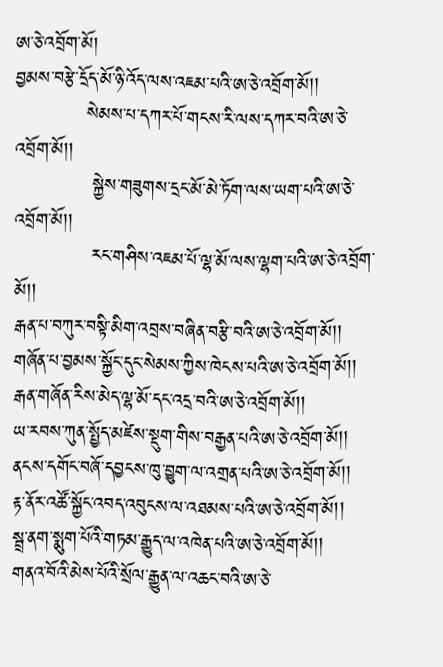ཨ་ཅེ་འབྲོག་མོ།
བྱམས་བརྩེ་དྲོད་མོ་ཉི་འོད་ལས་འཇམ་པའི་ཨ་ཅེ་འབྲོག་མོ།།
           སེམས་པ་དཀར་པོ་གངས་རི་ལས་དཀར་བའི་ཨ་ཅེ་འབྲོག་མོ།།
            སྐྱེས་གཟུགས་དྲང་མོ་མེ་ཏོག་ལས་ཡག་པའི་ཨ་ཅེ་འབྲོག་མོ།།
            རང་གཤིས་འཇམ་པོ་ལྷ་མོ་ལས་ལྷག་པའི་ཨ་ཅེ་འབྲོག་མོ།།
རྒན་པ་བཀུར་བསྟི་མིག་འབྲས་བཞིན་བརྩི་བའི་ཨ་ཅེ་འབྲོག་མོ།།
གཞོན་པ་བྱམས་སྐྱོང་དུང་སེམས་ཀྱིས་ཁེངས་པའི་ཨ་ཅེ་འབྲོག་མོ།།
རྒན་གཞོན་རིས་མེད་ལྷ་མོ་དང་འདྲ་བའི་ཨ་ཅེ་འབྲོག་མོ།།
ཡ་རབས་ཀུན་སྤྱོད་མཛེས་སྡུག་གིས་བརྒྱན་པའི་ཨ་ཅེ་འབྲོག་མོ།།
ནངས་དགོང་བཞོ་དབྱངས་ཁུ་བྱུག་ལ་འགྲན་པའི་ཨ་ཅེ་འབྲོག་མོ།།
རྟ་ནོར་འཚོ་སྐྱོང་འབད་འབུངས་ལ་འཐམས་པའི་ཨ་ཅེ་འབྲོག་མོ།།
སྦྲ་ནག་སྨུག་པོའི་གཏམ་རྒྱུད་ལ་འཁེན་པའི་ཨ་ཅེ་འབྲོག་མོ།།
གནའ་བོའི་མེས་པོའི་སྲོལ་རྒྱུན་ལ་འཆང་བའི་ཨ་ཅེ་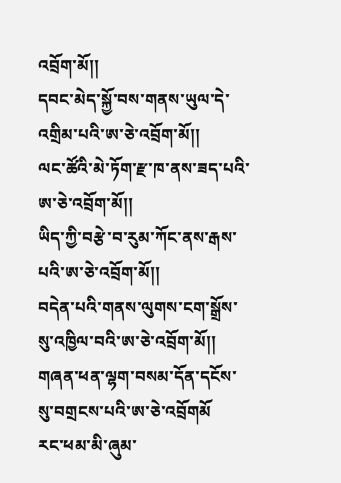འབྲོག་མོ།།
དབང་མེད་སྐྱོ་བས་གནས་ཡུལ་དེ་འགྲིམ་པའི་ཨ་ཅེ་འབྲོག་མོ།།
ལང་ཚོའི་མེ་ཏོག་རྫ་ཁ་ནས་ཟད་པའི་ཨ་ཅེ་འབྲོག་མོ།།
ཡིད་ཀྱི་བརྩེ་བ་རུམ་ཀོང་ནས་རྒས་པའི་ཨ་ཅེ་འབྲོག་མོ།།
བདེན་པའི་གནས་ལུགས་ངག་སྒྲོས་སུ་འཁྱིལ་བའི་ཨ་ཅེ་འབྲོག་མོ།།
གཞན་ཕན་ལྷག་བསམ་དོན་དངོས་སུ་བགྲངས་པའི་ཨ་ཅེ་འབྲོགམོ
རང་ཕམ་མི་ཞུམ་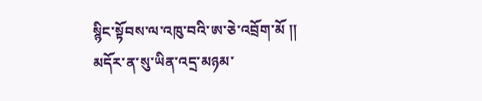སྙིང་སྟོབས་ལ་འཁུ་བའི་ཨ་ཅེ་འབྲོག་མོ །།
མདོར་ན་སུ་ཡིན་འདྲ་མཉམ་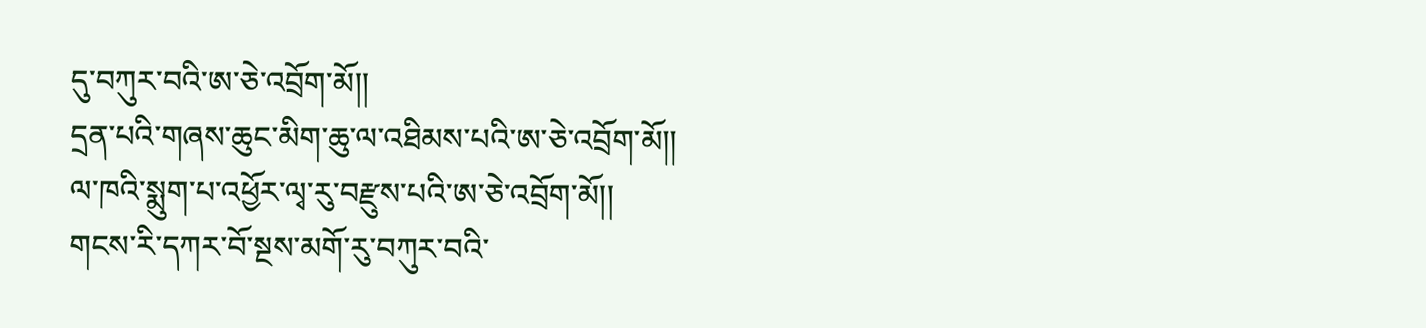དུ་བཀུར་བའི་ཨ་ཅེ་འབྲོག་མོ།།
དྲན་པའི་གཞས་ཆུང་མིག་ཆུ་ལ་འཐིམས་པའི་ཨ་ཅེ་འབྲོག་མོ།།
ལ་ཁའི་སྨུག་པ་འཕྱོར་ལྭ་རུ་བརྫུས་པའི་ཨ་ཅེ་འབྲོག་མོ།།
གངས་རི་དཀར་བོ་སྔས་མགོ་རུ་བཀུར་བའི་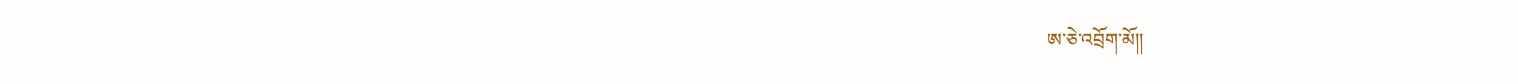ཨ་ཅེ་འབྲོག་མོ།།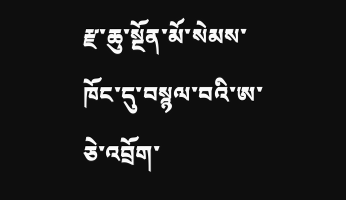རྫ་ཆུ་སྔོན་མོ་སེམས་ཁོང་དུ་བསྙལ་བའི་ཨ་ཅེ་འབྲོག་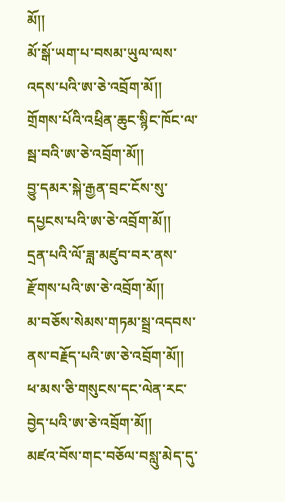མོ།།
མོ་སྒོ་ཡག་པ་བསམ་ཡུལ་ལས་འདས་པའི་ཨ་ཅེ་འབྲོག་མོ།།
གྲོགས་པོའི་འཕྲིན་ཆུང་སྙིང་ཁོང་ལ་སྦ་བའི་ཨ་ཅེ་འབྲོག་མོ།།
བྱུ་དམར་སྐེ་རྒྱན་བྲང་ངོས་སུ་དཔྱངས་པའི་ཨ་ཅེ་འབྲོག་མོ།།
དྲན་པའི་ལོ་ཟླ་མཛུབ་བར་ནས་རྫོགས་པའི་ཨ་ཅེ་འབྲོག་མོ།།
མ་བཅོས་སེམས་གཏམ་སྦྲ་འདབས་ནས་བརྗོད་པའི་ཨ་ཅེ་འབྲོག་མོ།།
ཕ་མས་ཅི་གསུངས་དང་ལེན་རང་བྱེད་པའི་ཨ་ཅེ་འབྲོག་མོ།།
མཛའ་བོས་གང་བཅོལ་བསླུ་མེད་དུ་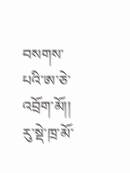བསགས་པའི་ཨ་ཅེ་འབྲོག་མོ།།
རུ་སྡེ་ཁྲ་མོ་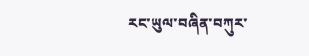རང་ཡུལ་བཞིན་བཀུར་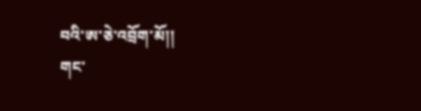བའི་ཨ་ཅེ་འབྲོག་མོ།།
གང་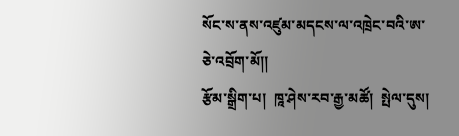སོང་ས་ནས་འཛུམ་མདངས་ལ་འཁྲེང་བའི་ཨ་ཅེ་འབྲོག་མོ།།
རྩོམ་སྒྲིག་པ།  ཁཱ་ཤེས་རབ་རྒྱ་མཚོ།  སྤེལ་དུས།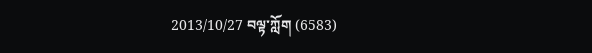2013/10/27 བལྟ་ཀློག (6583)